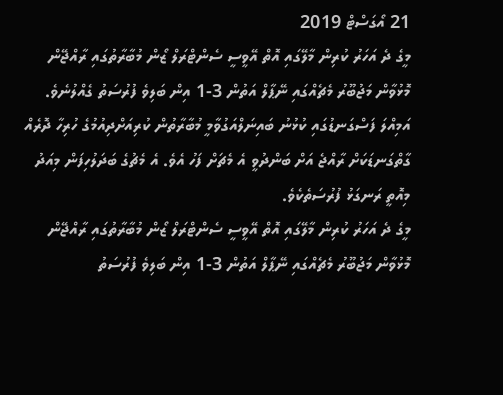21 އޯގަސްޓް 2019
މީގެ ދެ އަހަރު ކުރިން މާލޭގައި އޮތް އޭވީސީ ސެންޓްރަލް ޒޯން މުބާރާތުގައި ރާއްޖޭން މޮޅުވާން މަޖުބޫރު މެޗެއްގައި ނޭޕާލް އަތުން 3-1 އިން ބަލިވެ ފުރުސަތު ގެއްލުނެވެ. އަމިއްލަ ފަސްގަނޑުގައި ކުޅުނު ބައިނަލްއަގުވާމީ މުބާރާތުން ކުރިއަށްދިއުމުގެ ހުރިހާ ދޮރެއް ގާތްގަނޑަކަށް ރާއްޖެ އަށް ބަންދުވީ އެ މެޗަށް ފަހު އެވެ. އެ މެޗުގެ ބަދަލުހިފަން މިއަދު މިއޮތީ ރަނގަޅު ފުރުސަތެކެވެ.
މީގެ ދެ އަހަރު ކުރިން މާލޭގައި އޮތް އޭވީސީ ސެންޓްރަލް ޒޯން މުބާރާތުގައި ރާއްޖޭން މޮޅުވާން މަޖުބޫރު މެޗެއްގައި ނޭޕާލް އަތުން 3-1 އިން ބަލިވެ ފުރުސަތު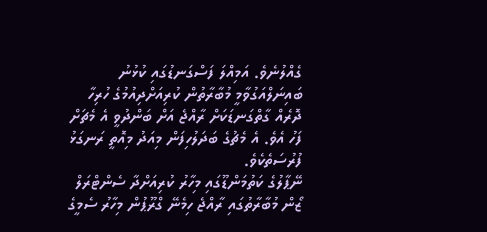ގެއްލުނެވެ. އަމިއްލަ ފަސްގަނޑުގައި ކުޅުނު ބައިނަލްއަގުވާމީ މުބާރާތުން ކުރިއަށްދިއުމުގެ ހުރިހާ ދޮރެއް ގާތްގަނޑަކަށް ރާއްޖެ އަށް ބަންދުވީ އެ މެޗަށް ފަހު އެވެ. އެ މެޗުގެ ބަދަލުހިފަން މިއަދު މިއޮތީ ރަނގަޅު ފުރުސަތެކެވެ.
ނޭޕާލުގެ ކަތުމަންޑޫގައި މިހާރު ކުރިއަށްދާ ސެންޓްރަލް ޒޯން މުބާރާތުގައި ރާއްޖެ ހިމެނޭ ގްރޫޕުން މިހާރު ސެމީގެ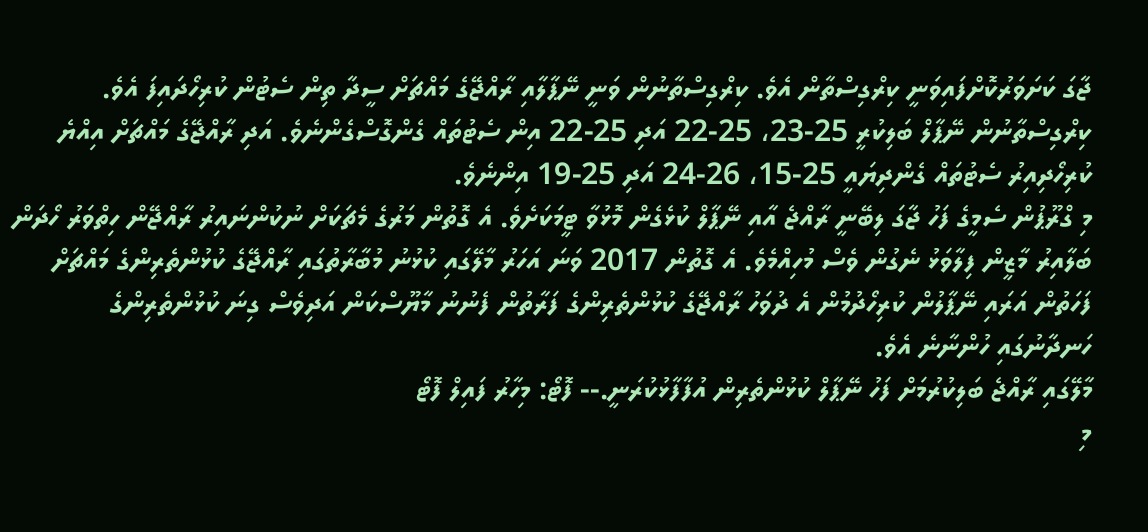ޖާގަ ކަށަވަރުކޮށްފައިވަނީ ކިރްގިސްތާން އެވެ. ކިރްގިސްތާނުން ވަނީ ނޭޕާލާއި ރާއްޖޭގެ މައްޗަށް ސީދާ ތިން ސެޓުން ކުރިހޯދައިފަ އެވެ. ކިރްގިސްތާނުން ނޭޕާލް ބަލިކުރީ 25-23، 25-22 އަދި 25-22 އިން ސެޓުތައް ގެންގޮސްގެންނެވެ. އަދި ރާއްޖޭގެ މައްޗަށް އިއްޔެ ކުރިހޯދިއިރު ސެޓުތައް ގެންދިޔައީ 25-15، 26-24 އަދި 25-19 އިންނެވެ.
މި ގްރޫޕުން ސެމީގެ ފަހު ޖާގަ ލިބޭނީ ރާއްޖެ އާއި ނޭޕާލް ކުޅެގެން މޮޅުވާ ޓީމަކަށެވެ. އެ ގޮތުން މަރުގެ މެޗަކަށް ނުކުންނައިރު ރާއްޖޭން ހިތްވަރު ހޯދަން ބަލާއިރު މާޒީން ފިލާވަޅު ނެގުން ވެސް މުހިއްމެވެ. އެ ގޮތުން 2017 ވަނަ އަހަރު މާލޭގައި ކުޅުނު މުބާރާތުގައި ރާއްޖޭގެ ކުޅުންތެރިންގެ މައްޗަށް ފަހަތުން އަރައި ނޭޕާލުން ކުރިހޯދުމުން އެ ދުވަހު ރާއްޖޭގެ ކުޅުންތެރިންގެ ފަރާތުން ފެނުނު މާޔޫސްކަން އަދިވެސް ގިނަ ކުޅުންތެރިންގެ ހަނދާނުގައި ހުންނާނެ އެވެ.
މާލޭގައި ރާއްޖެ ބަލިކުރުމަށް ފަހު ނޭޕާލް ކުޅުންތެރިން އުފާފާޅުކުރަނީ.-- ފޮޓޯ: މިހާރު ފައިލް ފޮޓޯ
މި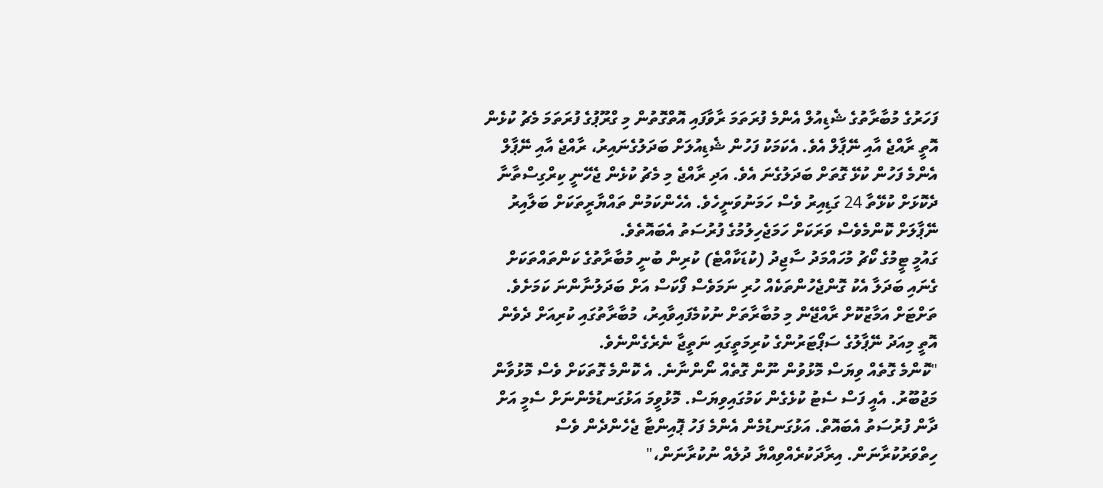ފަހަރުގެ މުބާރާތުގެ ޝެޑިއުލް އެންމެ ފުރަތަމަ ރާވާފައި އޮތްގޮތުން މި ގްރޫޕުގެ ފުރަތަމަ މެޗު ކުޅެން އޮތީ ރާއްޖެ އާއި ނޭޕާލް އެވެ. އެކަމަކު ފަހުން ޝެޑިއުލަށް ބަދަލުގެނައިރު، ރާއްޖެ އާއި ނޭޕާލް އެންމެ ފަހުން ކުޅޭ ގޮތަށް ބަދަލުގެނަ އެވެ. އަދި ރާއްޖެ މި މެޗު ކުޅެން ޖެހޭނީ ކިރްގިސްތާނާ ދެކޮޅަށް ކުޅޭތާ 24 ގަޑިއިރު ވެސް ހަމަނުވަނީހެވެ. އެހެންކަމުން ތައްޔާރީތަކަށް ބަލާއިރު ނޭޕާލަށް ކޮންމެވެސް ވަރަކަށް ހަމަޖެހިލުމުގެ ފުރުސަތު އެބައޮތެވެ.
ގައުމީ ޓީމުގެ ކޯޗު މުހައްމަދު ސާޖިދު (ކުޑަކާއްޓެ) ކުރިން ބުނީ މުބާރާތުގެ ކަންތައްތަކަށް ގެނައި ބަދަލާ އެކު ގޮންޖެހުންތަކެއް ހުރި ނަމަވެސް ފޯކަސް އަށް ބަދަލުނާންނަ ކަމަށެވެ. ތަށްޓަށް އަމާޒުކޮށް ރާއްޖޭން މި މުބާރާތަށް ނުކުމެފައިވާއިރު، މުބާރާތުގައި ކުރިއަށް ދެވެން އޮތީ މިއަދު ނޭޕާލުގެ ސަޕޯޓަރުންގެ ކުރިމަތީގައި ނަތީޖާ ނެރެގެންނެވެ.
"ކޮންމެ ގޮތެއް ވިޔަސް މޮޅުވުން ނޫން ގޮތެއް ނޯންނާނެ. އެ ކޮންމެ ގޮތަކަށް ވެސް މޮޅުވާން މަޖުބޫރު. އެއީ ފަސް ސެޓު ކުޅެގެން ކަމުގައިވިޔަސް. މޮޅުވީމަ އަޅުގަނޑުމެންނަށް ސެމީ އަށް ދާން ފުރުސަތު އެބައޮތް. އަޅުގަނޑުމެން އެންމެ ފަހު ޕޮއިންޓާ ޖެހެންދެން ވެސް ހިތްވަރުކުރާނަން. އިރާދަކުރެއްވިއްޔާ ދުލެއް ނުކުރާނަން،"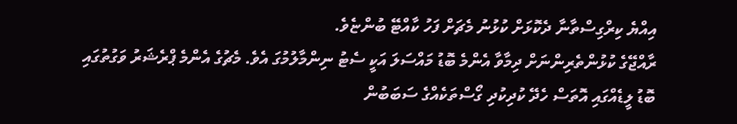އިއްޔެ ކިރްގިސްތާނާ ދެކޮޅަށް ކުޅުނު މެޗަށް ފަހު ކާއްޓޭ ބުންޏެވެ.
ރާއްޖޭގެ ކުޅުންތެރިންނަށް ދިމާވާ އެންމެ ބޮޑު މައްސަލަ އަކީ ސެޓު ނިންމާލުމުގަ އެވެ. މެޗުގެ އެންމެ ޕްރެޝަރު ވަގުތުގައި ބޮޑު ލީޑެއްގައި އޮތަސް ހެދޭ ކުދިކުދި ގޯސްތަކެއްގެ ސަބަބުން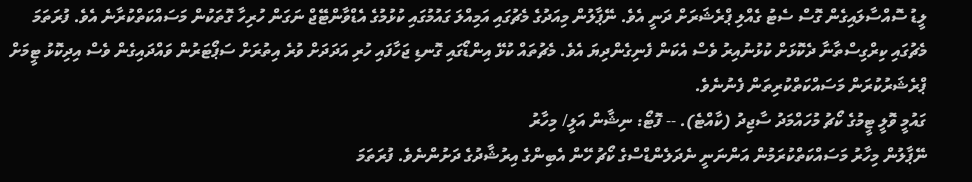ލީޑު ސޮއްސާލައިގެން ގޮސް ސެޓު ގެއްލި ޕްރެޝަރަށް ދަނީ އެވެ. ނޭޕާލުން މިއަދުގެ މެޗުގައި އަމިއްލަ ގައުމުގައި ކުޅުމުގެ އެޑްވާންޓޭޖް ނަގަން ހުރިހާ ގޮތަކުން މަސައްކަތްކުރާނެ އެވެ. ފުރަތަމަ މެޗުގައި ކިރްގިސްތާނާ ދެކޮޅަށް ކުޅުނުއިރު ވެސް އެކަން ފެނިގެންދިޔަ އެވެ. މެޗުތައް ކުޅޭ އިންޑޯގައި ގޮނޑި ޖަހާފައި ހުރި އަދަދަށް ވުރެ އިތުރަށް ސަޕޯޓަރުން ވައްދައިގެން ވެސް އިދިކޮޅު ޓީމަށް ޕްރެޝަރުކުރަން މަސައްކަތްކުރިތަން ފެނުނެވެ.
ގައުމީ ވޮލީ ޓީމުގެ ކޯޗު މުހައްމަދު ސާޖިދު (ކާއްޓެ). -- ފޮޓޯ: ނިޝާން އަލީ/ މިހާރު
ނޭޕާލުން މިހާރު މަސައްކަތްކުރަމުން އަންނަނީ ނެދަލެންޑްސްގެ ކޯޗު ހޭން އެބިންގެ އިރުޝާދުގެ ދަށުންނެވެ. ފުރަތަމަ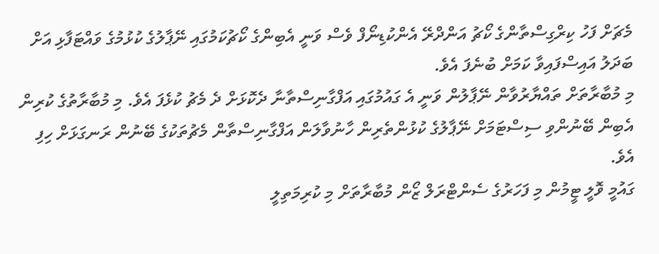މެޗަށް ފަހު ކިރްގިސްތާންގެ ކޯޗު އަންދްރޭ އެންކުޑިނޯފް ވެސް ވަނީ އެބިންގެ ކޯޗުކަމުގައި ނޭޕާލުގެ ކުޅުމުގެ ވައްޓަފާޅި އަށް ބަދަލު އައިސްފައިވާ ކަމަށް ބުނެފަ އެވެ.
މި މުބާރާތަށް ތައްޔާރުވާން ނޭޕާލުން ވަނީ އެ ގައުމުގައި އަފްގާނިސްތާނާ ދެކޮޅަށް ދެ މެޗު ކުޅެފަ އެވެ. މި މުބާރާތުގެ ކުރިން އެބިން ބޭނުންވި ސިސްޓަމަށް ނޭޕާލުގެ ކުޅުންތެރިން ހާނުވާލަން އަފްގާނިސްތާން މެޗުތަކުގެ ބޭނުން ރަނގަޅަށް ހިފި އެވެ.
ގައުމީ ވޮލީ ޓީމުން މި ފަހަރުގެ ސެންޓްރަލް ޒޯން މުބާރާތަށް މި ކުރިމަތިލީ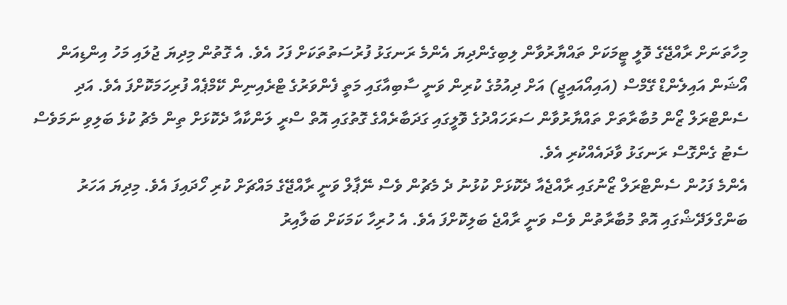މިހާތަނަށް ރާއްޖޭގެ ވޮލީ ޓީމަކަށް ތައްޔާރުވާން ލިބިގެންދިޔަ އެންމެ ރަނގަޅު ފުރުސަތުތަކަށް ފަހު އެވެ. އެ ގޮތުން މިދިޔަ ޖުލައި މަހު އިންޑިއަން އޯޝަން އައިލެންޑް ގޭމްސް (އައިއޯއައިޖީ) އަށް ދިއުމުގެ ކުރިން ވަނީ ސާބިއާގައި މަތީ ފެންވަރުގެ ޓްރެއިނިން ކޭމްޕެއް ފުރިހަމަކޮށްފަ އެވެ. އަދި ސެންޓްރަލް ޒޯން މުބާރާތަށް ތައްޔާރުވާން ސަރަހައްދުގެ ވޮލީގައި ގަދަބާރެއްގެ ގޮތުގައި އޮތް ސްރީ ލަންކާއާ ދެކޮޅަށް ތިން މެޗު ކުޅެ ބަލިވި ނަމަވެސް ސެޓު ގެންގޮސް ރަނގަޅު ވާދައެއްކުރި އެވެ.
އެންމެ ފަހުން ސެންޓްރަލް ޒޯނުގައި ރާއްޖެއާ ދެކޮޅަށް ކުޅުނު ދެ މެޗުން ވެސް ނޭޕާލް ވަނީ ރާއްޖޭގެ މައްޗަށް ކުރި ހޯދައިފަ އެވެ. މިދިޔަ އަހަރު ބަންގްލަދޭޝްގައި އޮތް މުބާރާތުން ވެސް ވަނީ ރާއްޖެ ބަލިކޮށްފަ އެވެ. އެ ހުރިހާ ކަމަކަށް ބަލާއިރު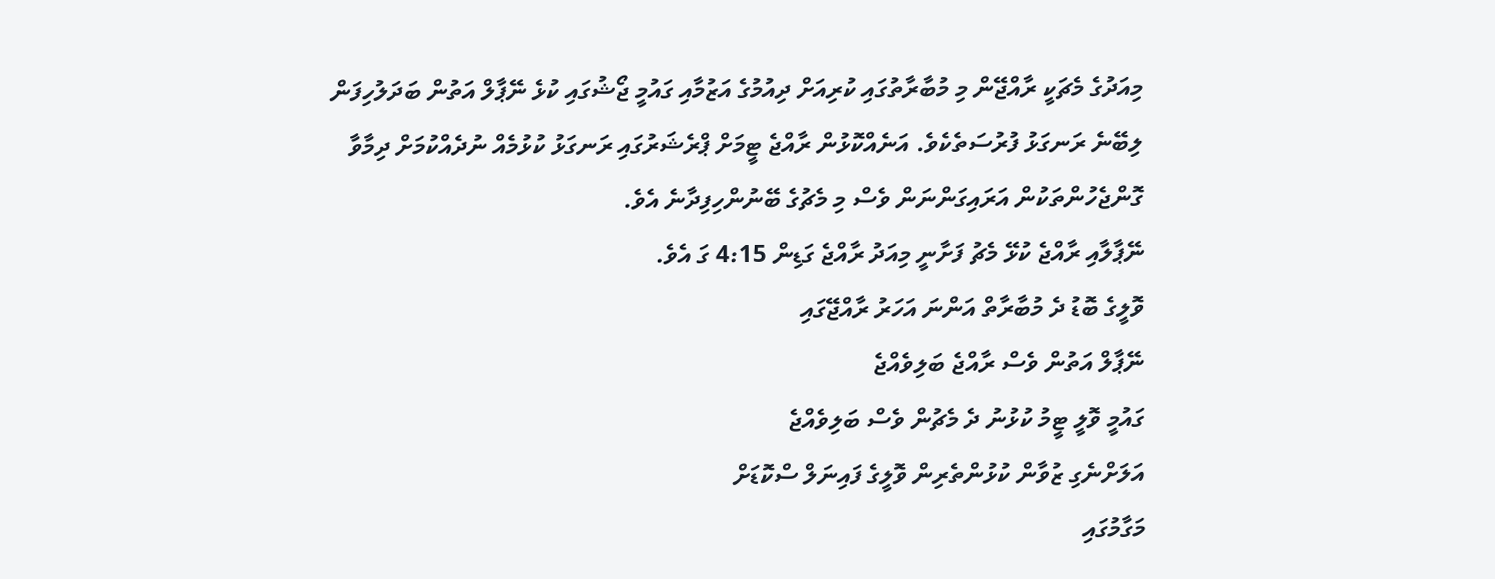މިއަދުގެ މެޗަކީ ރާއްޖޭން މި މުބާރާތުގައި ކުރިއަށް ދިއުމުގެ އަޒުމާއި ގައުމީ ޖޯޝުގައި ކުޅެ ނޭޕާލް އަތުން ބަދަލުހިފަން ލިބޭނެ ރަނގަޅު ފުރުސަތެކެވެ. އަނެއްކޮޅުން ރާއްޖެ ޓީމަށް ޕްރެޝަރުގައި ރަނގަޅު ކުޅުމެއް ނުދެއްކުމަށް ދިމާވާ ގޮންޖެހުންތަކުން އަރައިގަންނަން ވެސް މި މެޗުގެ ބޭނުންހިފިދާނެ އެވެ.
ނޭޕާލާއި ރާއްޖެ ކުޅޭ މެޗު ފަށާނީ މިއަދު ރާއްޖެ ގަޑިން 4:15 ގަ އެވެ.
ވޮލީގެ ބޮޑު ދެ މުބާރާތް އަންނަ އަހަރު ރާއްޖޭގައި
ނޭޕާލް އަތުން ވެސް ރާއްޖެ ބަލިވެއްޖެ
ގައުމީ ވޮލީ ޓީމު ކުޅުނު ދެ މެޗުން ވެސް ބަލިވެއްޖެ
އަލަށްނެގި ޒުވާން ކުޅުންތެރިން ވޮލީގެ ފައިނަލް ސްކޮޑަށް
މަގާމުގައި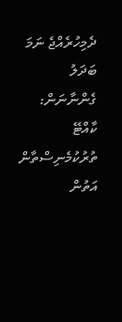ދެމިހުރެއްޖެ ނަމަ ބަދަލު ގެންނާނަން: ކާއްޓޭ
ތުރުކުމެނިސްތާން އަތުން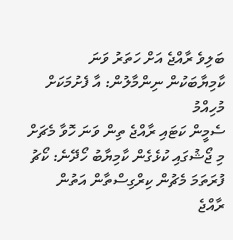ބަލިވެ ރާއްޖެ އަށް ހަތަރު ވަނަ
ކާމިޔާބަކުން ނިންމާލުން: އާ ފެށުމަކަށް މުހިއްމު
ސެމީން ކަޓައި ރާއްޖެ ތިން ވަނަ ހޮވާ މެޗަށް
މި ޖޯޝުގައި ކުޅެގެން ކާމިޔާބު ހޯދޭނެ: ކޯޗު
ފުރަތަމަ މެޗުން ކިރްގިސްތާން އަތުން ރާއްޖެ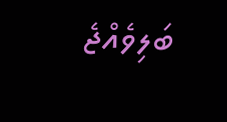ބަލިވެއްޖެ